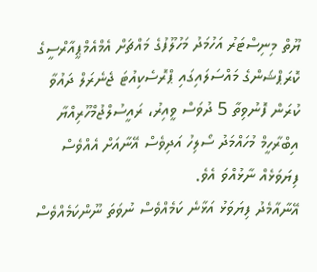ޔޫތް މިނިސްޓަރު އަހުމަދު މަހުލޫފުގެ މައްޗަށް އެމްއެމްޕީއާރްސީގެ ކޮރަޕްޝަންގެ މައްސަލައިގައި ޕްރޮސެކިއުޓަ ޖެނެރަލް ދައުވާ ކުރަން ފޮނުވިތާ 5 ދުވަސް ވީއިރު، ރައީސުލްޖުމްހޫރިއްޔާ އިބްރާހީމް މުހައްމަދު ސޯލިހު އަދިވެސް އޭނާއަށް އެއްވެސް ފިޔަވަޅެއް ނާޅުއްވަ އެވެ.
އޭނާއާމެދު ފިޔަވަޅު އަޅާނެ ކަމެއްވެސް ނުވަތަ ނޫންކަމެއްވެސް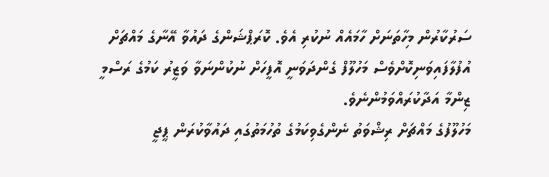ސަރުކާރުން މިހާތަނަށް ހާމައެއް ނުކުރި އެވެ. ކޮރަޕްޝަންގެ ދައުވާ އޭނާގެ މައްޗަށް އުފުލާފައިވަނިކޮށްވެސް މަހުލޫފް ގެންދަވަނީ އޮފީހަށް ނުކުންނަވާ ވަޒީރު ކަމުގެ ރަސްމީ ޒިންމާ އަދާކުރައްވަމުންނެވެ.
މަހުލޫފުގެ މައްޗަށް ރިޝްވަތު ނެންގެވިކަމުގެ ތުހުމަތުގައި ދައުވާކުރަން ޕީޖީ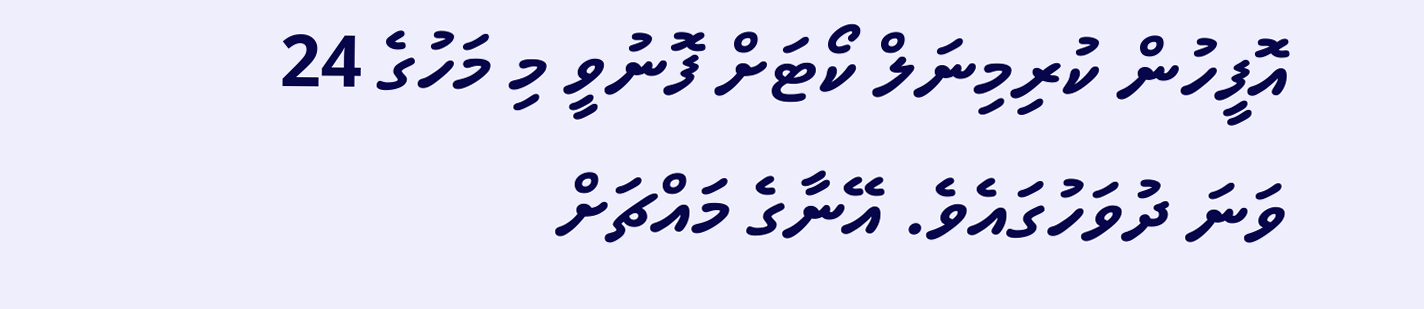އޮފީހުން ކުރިމިނަލް ކޯޓަށް ފޮނުވީ މި މަހުގެ 24 ވަނަ ދުވަހުގައެވެ. އޭނާގެ މައްޗަށް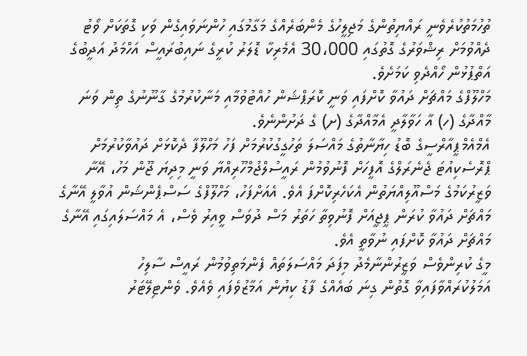ތުހުމަތުކުރެވެނީ ރައްޔިތުންގެ މަޖިލީހުގެ މެންބަރެއްގެ މަގާމުގައި ހުންނަވައިގެން ވަކި ގޮތަކަށް ވޯޓު ދެއްވުމަށް ރިޝްވަރުގެ ގޮތުގައި 30،000 އެމެރިކާ ޑޮލަރު ކުރީގެ ނައިބުރައީސް އަހްމަދު އަދީބުގެ އަތްޕުޅުން ހޯއްދެވި ކަމަށެވެ.
މަހްލޫފްގެ މައްޗަށް ދައުވާ ކޮށްފައި ވަނީ ކޮރަޕްޝަން ހުއްޓުވުމާއި މަނާކުރުމުގެ ގާނޫނުގެ ތިން ވަނަ މާއްދާގެ (ހ) އާ ހަވާލާދީ އެމާއްދާގެ (ށ) ގެ ދަށުންނެވެ.
އެމްއެމްޕީއާރްސީގެ ބޮޑު ހިޔާނާތުގެ މައްސަލަ ތަހުގީގުކުރުމަށް ފަހު މަހްލޫފާ ދެކޮޅަށް ދައުވާކުރުމަށް ޕްރޮސެކިއުޓަ ޖެނެރަލްގެ އޮފީހަށް ފޮނުވުމުން ރައީސުލްޖުމްހޫރިއްޔާ ވަނީ މިދިޔަ ޖޫން މަހު، އޭނާ ވަޒީރުކަމުގެ މަސްއޫލިއްޔަތުން އެކަހެރިކޮށްފަ އެވެ. އެއަށްފަހު، މަހްލޫފްގެ ސަސްޕެންޝަން އުވާލީ އޭނާގެ މައްޗަށް ދައުވާ ކުރަން ޕީޖީއަށް ފޮނުވިތާ ހަތަރު މަސް ދުވަސް ވީއިރު ވެސް، އެ މައްސަލައިގައި އޭނާގެ މައްޗަށް ދައުވާ ކޮށްފައި ނުވާތީ އެވެ.
މީގެ ކުރިންވެސް ވަޒީރުންނާމެދު މިފަދަ މައްސަލަތައް ފެންމަތިވުމުން ރައީސް ސާލިހު އަމަލުކުރައްވާފައިވާ ގޮތުން ގިނަ ބައެއްގެ ފާޑު ކިޔުން އަމާޒުވެފައި ވެއެވެ. ވެންޓިލޭޓަރު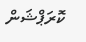ކޮރަޕްޝަން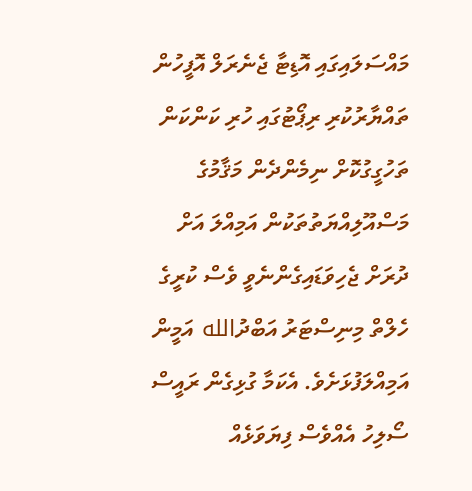މައްސަލައިގައި އޮޑިޓާ ޖެނެރަލް އޮފީހުން ތައްޔާރުކުރި ރިޕޯޓުގައި ހުރި ކަންކަން ތަހުގީގުކޮށް ނިމެންދެން މަޤާމުގެ މަސްއޫލިއްޔަތުތަކުން އަމިއްލަ އަށް ދުރަށް ޖެހިވަޑައިގެންނެވީ ވެސް ކުރީގެ ހެލްތް މިނިސްޓަރު އަބްދުالله އަމީން އަމިއްލަފުޅަށެވެ. އެކަމާ ގުޅިގެން ރައީސް ސޯލިހު އެއްވެސް ފިޔަވަޅެއް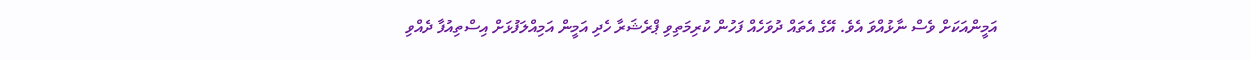އަމީންއަކަށް ވެސް ނާޅުއްވަ އެވެ. އޭގެ އެތައް ދުވަހެއް ފަހުން ކުރިމަތިވި ޕްރެޝަރާ ހެދި އަމީން އަމިއްލަފުޅަށް އިސްތިއުފާ ދެއްވި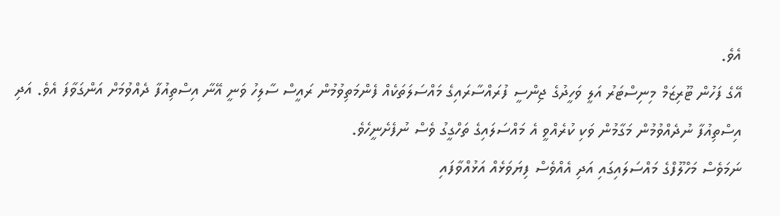އެވެ.
އޭގެ ފަހުން ޓޫރިޒަމް މިނިސްޓަރު އަލީ ވަހީދުގެ ޖިންސީ ފުރައްސާރައިގެ މައްސަލަތަކެއް ފެންމަތިވުމުން ރައީސް ސާލިހު ވަނީ އޭނާ އިސްތިއުފާ ދެއްވުމަށް އަންގަވާފަ އެވެ. އަދި އިސްތިއުފާ ނުދެއްވުމުން މަގާމުން ވަކި ކުރެއްވީ އެ މައްސަލައިގެ ތަހްގީގު ވެސް ނުފެށެނީހެވެ.
ނަމަވެސް މަހްލޫފްގެ މައްސަލައިގައި އަދި އެއްވެސް ފިޔަވަޅެއް އަޅުއްވާފައި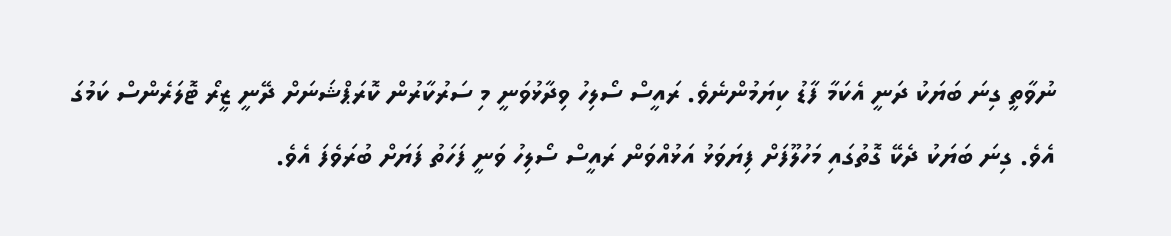ނުވާތީ ގިނަ ބަޔަކު ދަނީ އެކަމާ ފާޑު ކިޔަމުންނެވެ. ރައީސް ސޯލިހު ވިދާޅުވަނީ މި ސަރުކާރުން ކޮރަޕްޝަނަށް ދޭނީ ޒީރޯ ޓޮލަރެންސް ކަމުގަ އެވެ. ގިނަ ބަޔަކު ދެކޭ ގޮތުގައި މަހުލޫފަށް ފިޔަވަޅު އަޅުއްވަން ރައީސް ސޯލިހު ވަނީ ފަހަތު ފަޔަށް ބުރަވެފަ އެވެ.